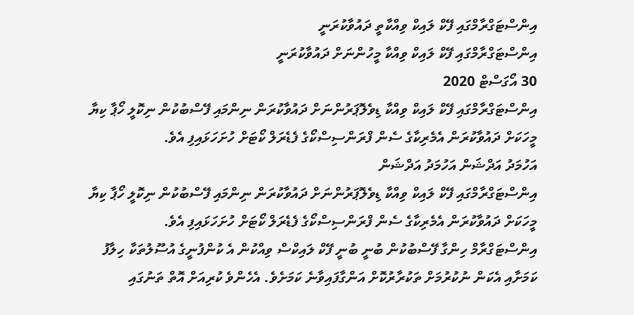އިންސްޓަގްރާމްގައި ފޭކް ލައިކް ވިއްކާތީ ދައުވާކުރަނީ
އިންސްޓަގްރާމްގައި ފޭކް ލައިކް ވިއްކާ މީހުންނަށް ދައުވާކުރަނީ
30 އޯގަސްޓް 2020
އިންސްޓަގްރާމްގައި ފޭކް ލައިކް ވިއްކާ ޑިވެލޮޕަރުންނަށް ދައުވާކުރަން ނިންމައި ފޭސްބުކުން ނިކޮލީ ހޯޕާ ކިޔާ މީހަކަށް ދައުވާކުރަން އެމެރިކާގެ ސެން ފްރަންސިސްކޯގެ ފެޑެރަލް ކޯޓަށް ހުށަހަޅައިފި އެވެ.
އަހުމަދު އަދްޝަން އަހުމަދު އަދްޝަން
އިންސްޓަގްރާމްގައި ފޭކް ލައިކް ވިއްކާ ޑިވެލޮޕަރުންނަށް ދައުވާކުރަން ނިންމައި ފޭސްބުކުން ނިކޮލީ ހޯޕާ ކިޔާ މީހަކަށް ދައުވާކުރަން އެމެރިކާގެ ސެން ފްރަންސިސްކޯގެ ފެޑެރަލް ކޯޓަށް ހުށަހަޅައިފި އެވެ.
އިންސްޓަގްރާމް ހިންގާ ފޭސްބުކުން ބުނީ ބުނީ ފޭކް ލައިކްސް ވިއްކުން އެ ކުންފުނީގެ އުސޫލުތަކާ ހިލާފު ކަމަށާއި އެކަން ނުކުރުމަށް ތަކުރާރުކޮށް އަންގާފައިވާނެ ކަމަށެވެ. އެހެންވެ ކުރިއަށް އޮތް ތަނުގައި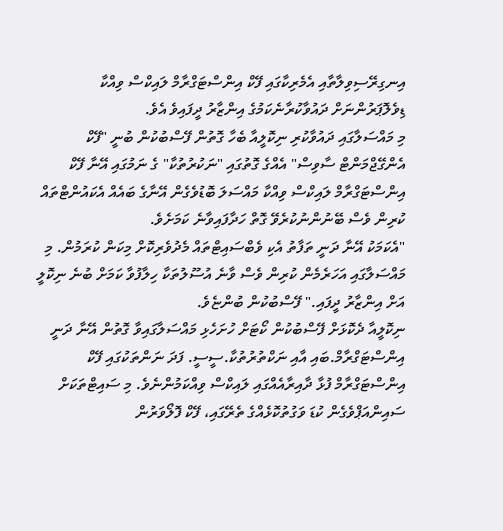އިނގިރޭސިވިލާތާއި އެމެރިކާގައި ފޭކް އިންސްޓަގްރާމް ލައިކްސް ވިއްކާ ޑިވެލޮޕަރުންނަށް ދައުވާކުރާނެކަމުގެ އިންޒާރު ދީފައިވެ އެވެ.
މި މައްސަލާގައި ދައުވާކުރި ނިކޮލީއާ ބެހާ ގޮތުން ފޭސްބުކުން ބުނީ "ފޭކް އެންގޭޖްމަންޓް ސާވިސް" އެއްގެ ގޮތުގައި "ނަކުރުތުކާ" ގެ ނަމުގައި އޭނާ ފޭކް އިންސްޓަގްރާމް ލައިކްސް ވިއްކާ މައްސަލަ ބޮޑުވެގެން އޭނާގެ ބައެއް އެކައުންޓްތައް ކުރިން ވެސް ބޭނުންނުކުރެވޭ ގޮތް ހަދާފައިވާނެ ކަމަށެވެ.
"އެކަމަކު އޭނާ ދަނީ ތަފާތު އެކި ވެބްސައިޓްތައް މެދުވެރިކޮށް މިކަން ކުރަމުން. މި މައްސަލާގައި އަހަރެމެން ކުރިން ވެސް ވާނެ އުސޫލުތަކާ ހިލާފުވާ ކަމަށް ބުނެ ނިކޮލީ އަށް އިންޒާރު ދީފައި." ފޭސްބުކުން ބުންޏެވެ.
ނިކޮލީއާ ދެކޮޅަށް ފޭސްބުކުން ކޯޓަށް ހުށަހެޅި މައްސަލާގައިވާ ގޮތުން އޭނާ ދަނީ އިންސްޓަގްރާމް.ބައި އާއި ނަކްތުރުތުކާ.ސީސީ. ފަދަ ނަންތަކުގައި ފޭކް އިންސްޓަގްރާމް ފުޅާ ދާއިރާއެއްގައި ލައިކްސް ވިއްކަމުންނެވެ. މި ސައިޓްތަކަށް ސައިންއަޕްވެގެން ކުޑަ ވަގުތުކޮޅެއްގެ ތެރޭގައި، ފޭކް ފޮލޯވަރުން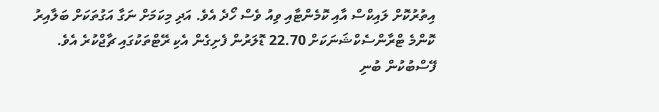އިތުރުކޮށް ލައިކްސް އާއި ކޮމެންޓާއި ވިއު ވެސް ހޯދެ އެވެ. އަދި މިކަމަށް ނަގާ އަގުތަކަށް ބަލާއިރު ކޮންމެ ޓްރާންސެކްޝަނަކަށް 22.70 ޑޮލަރުން ފެށިގެން އެކި ރޭޓްތަކުގައި ޗާޖްކުރެ އެވެ.
ފޭސްބުކުން ބުނި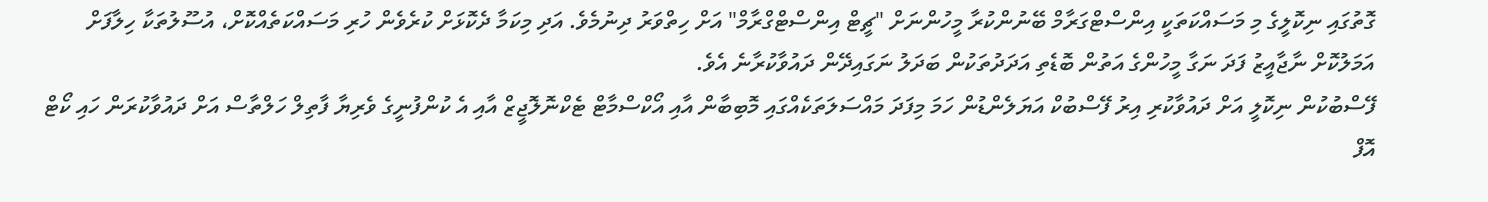ގޮތުގައި ނިކޮލީގެ މި މަސައްކަތަކީ އިންސްޓްގަރާމް ބޭނުންކުރާ މީހުންނަށް "ޗީޓް އިންސްޓްގްރާމް" އަށް ހިތްވަރު ދިނުމެވެ. އަދި މިކަމާ ދެކޮޅަށް ކުރެވެން ހުރި މަސައްކަތެއްކޮށް، އުސޫލުތަކާ ހިލާފަށް އަމަލުކޮށް ނާޖާއީޒު ފަދަ ނަގާ މީހުންގެ އަތުން ބޮޑެތި އަދަދުތަކުން ބަދަލު ނަގައިދޭން ދައުވާކުރާނެ އެވެ.
ފޭސްބުކުން ނިކޮލީ އަށް ދައުވާކުރި އިރު ފޭސްބުކް އަޔަލެންޑުން ހަމަ މިފަދަ މައްސަލަތަކެއްގައި މޮބިބާން އާއި އޯކްސްމާޓް ޓެކްނޮލޮޖީޒް އާއި އެ ކުންފުނީގެ ވެރިޔާ ފާތިލް ހަލްތާސް އަށް ދައުވާކުރަން ހައި ކޯޓް އޮފް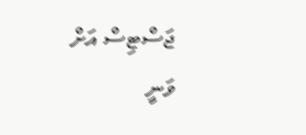ޖަސްޓިސް އަށް ވަނީ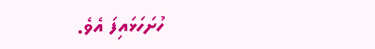ހުށަހަޅައިފަ އެވެ.